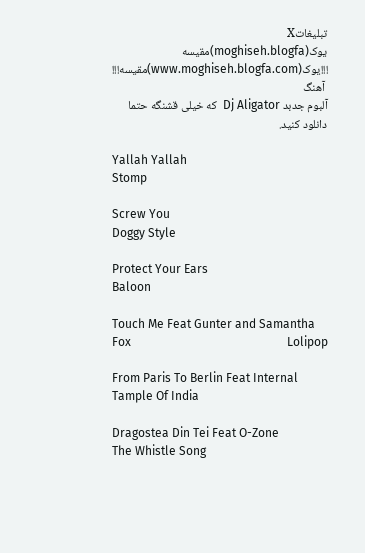تبليغاتX
یوک(moghiseh.blogfa)مقیسه
!!!یوک(www.moghiseh.blogfa.com)مقیسه!!!
 آهنگ
آلبوم جدبد Dj Aligator  که خیلی قشنگه حتما دانلود کنید.

Yallah Yallah                                                     Stomp

Screw You                                              Doggy Style

Protect Your Ears                                                     Baloon

Touch Me Feat Gunter and Samantha Fox                                                    Lolipop

From Paris To Berlin Feat Internal                                       Tample Of India

Dragostea Din Tei Feat O-Zone                                     The Whistle Song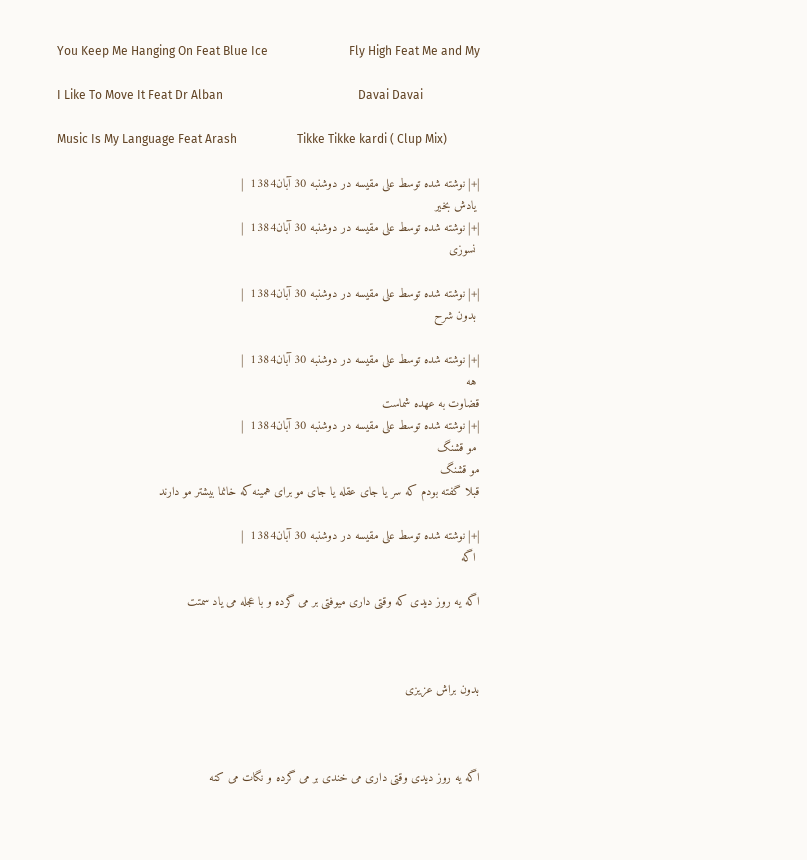You Keep Me Hanging On Feat Blue Ice                           Fly High Feat Me and My

I Like To Move It Feat Dr Alban                                             Davai Davai

Music Is My Language Feat Arash                    Tikke Tikke kardi ( Clup Mix)

|+| نوشته شده توسط علی مقیسه در دوشنبه 30 آبان1384  |
 یادش بخیر
|+| نوشته شده توسط علی مقیسه در دوشنبه 30 آبان1384  |
 نسوزی

|+| نوشته شده توسط علی مقیسه در دوشنبه 30 آبان1384  |
 بدون شرح

|+| نوشته شده توسط علی مقیسه در دوشنبه 30 آبان1384  |
 هه
قضاوت به عهده شماست
|+| نوشته شده توسط علی مقیسه در دوشنبه 30 آبان1384  |
 مو قشنگ
مو قشنگ
قبلا گفته بودم که سر یا جای عقله یا جای مو برای همینه که خانما بیشتر مو دارند

|+| نوشته شده توسط علی مقیسه در دوشنبه 30 آبان1384  |
 اگه

اگه یه روز دیدی که وقتی داری میوفتی بر می گرده و با عجله می یاد سمتت



بدون براش عزیزی



اگه یه روز دیدی وقتی داری می خندی بر می گرده و نگات می کنه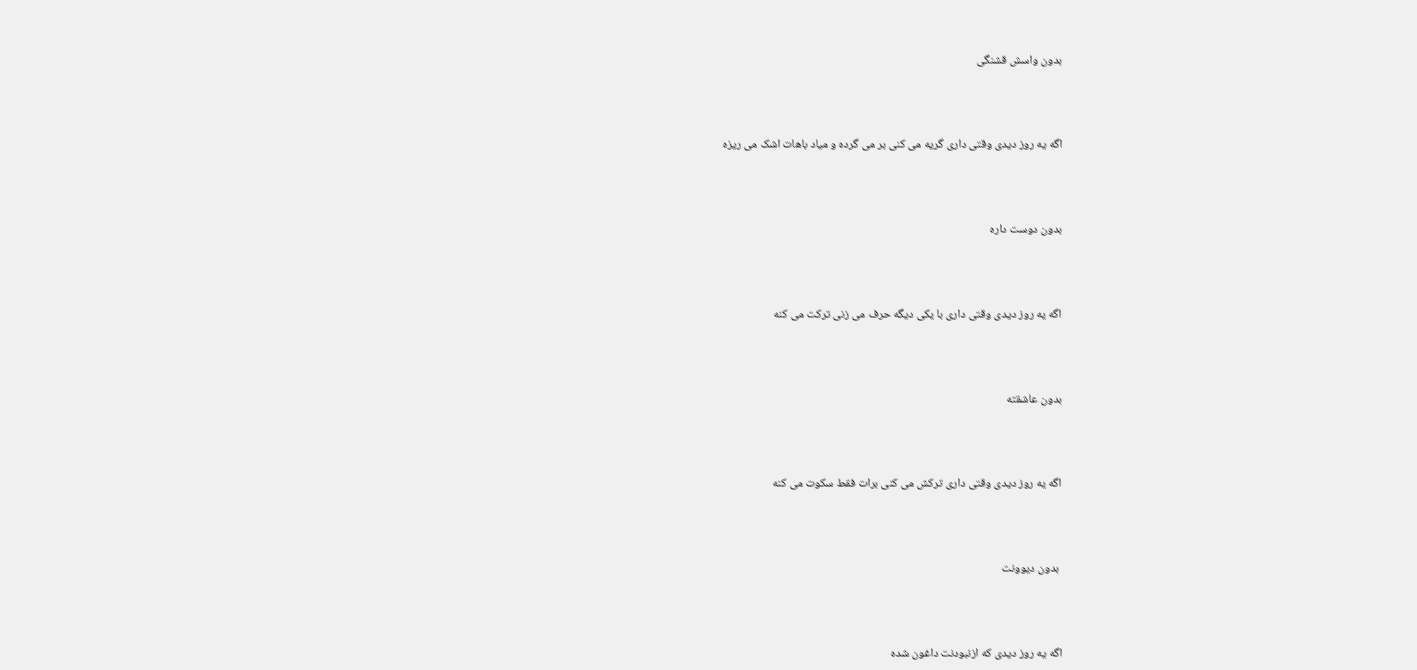بدون واسش قشنگی



اگه یه روز دیدی وقتی داری گریه می کنی بر می گرده و میاد باهات اشک می ریزه



بدون دوست داره



اگه یه روز دیدی وقتی داری با یکی دیگه حرف می زنی ترکت می کنه



بدون عاشقته



اگه یه روز دیدی وقتی داری ترکش می کنی برات فقط سکوت می کنه



 بدون دیوونت



اگه یه روز دیدی که ازنبودنت داغون شده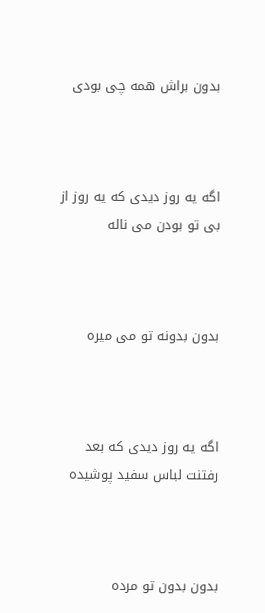بدون براش همه چی بودی



اگه یه روز دیدی که یه روز از بی تو بودن می ناله



بدون بدونه تو می میره



اگه یه روز دیدی که بعد رفتنت لباس سفید پوشیده



بدون بدون تو مرده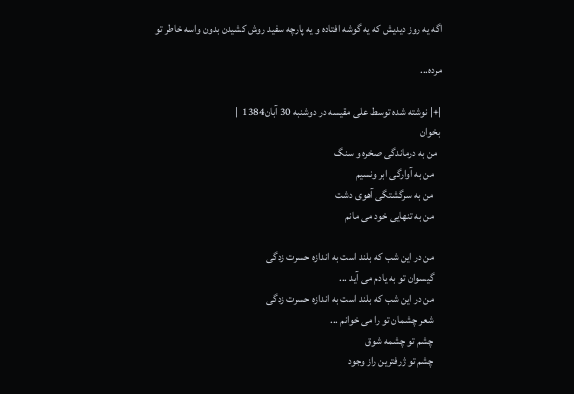اگه یه روز دیدیش که یه گوشه افتاده و یه پارچه سفید روش کشیدن بدون واسه خاطر تو

مرده...

|+| نوشته شده توسط علی مقیسه در دوشنبه 30 آبان1384  |
 بخوان
  من به درماندگی صخره و سنگ
    من به آوارگی ابر ونسيم
    من به سرگشتگی ‌آهوی دشت
    من به تنهايی خود می مانم

    من در اين شب كه بلند است به اندازه حسرت زدگی
    گيسوان تو به يادم می آيد ...
    من در اين شب كه بلند است به اندازه حسرت زدگی
    شعر چشمان تو را می خوانم ...
    چشم تو چشمه شوق
    چشم تو ژرفترين راز وجود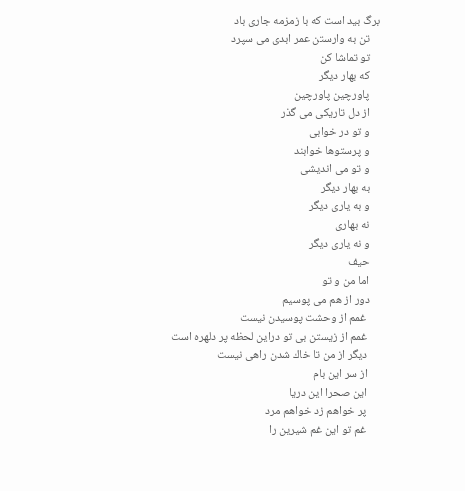برگ بيد است كه با زمزمه جاری باد
    تن به وارستن عمر ابدی می سپرد
    تو تماشا كن
    كه بهار ديگر
    پاورچين پاورچين
    از دل تاريكی می گذر
    و تو در خوابی
    و پرستوها خوابند
    و تو می انديشی
    به بهار ديگر
    و به ياری ديگر
    نه بهاری
    و نه ياری ديگر
    حيف
    اما من و تو
    دور از هم می پوسيم
     غمم از وحشت پوسيدن نيست
     غمم از زيستن بی تو دراين لحظه پر دلهره است
     ديگر از من تا خاك شدن راهی نيست
     از سر اين بام
     اين صحرا اين دريا
     پر خواهم زد خواهم مرد
     غم تو اين غم شيرين را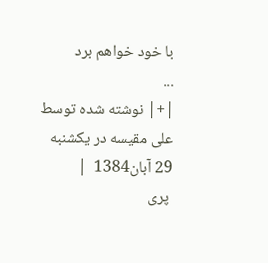با خود خواهم برد
...
|+| نوشته شده توسط علی مقیسه در یکشنبه 29 آبان1384  |
 پری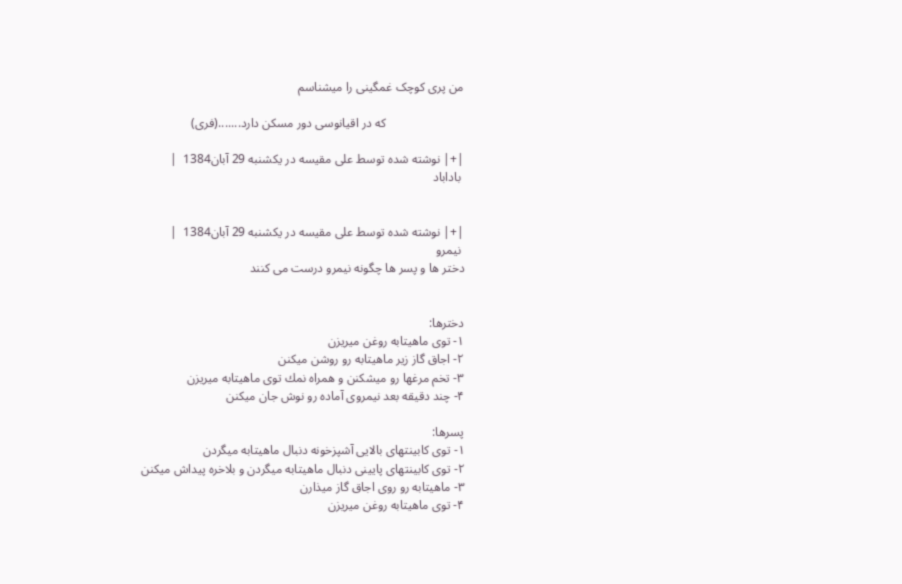من پری کوچک غمگینی را میشناسم

                         که در اقیانوسی دور مسکن دارد.......(فری)

|+| نوشته شده توسط علی مقیسه در یکشنبه 29 آبان1384  |
 باداباد


|+| نوشته شده توسط علی مقیسه در یکشنبه 29 آبان1384  |
 نیمرو
دختر ها و پسر ها چگونه نیمرو درست می کنند


دخترها:
۱- توی ماهيتابه روغن ميريزن
۲- اجاق گاز زير ماهيتابه رو روشن ميكنن
۳- تخم مرغها رو ميشكنن و همراه نمك توی ماهيتابه ميريزن
۴- چند دقيقه بعد نيمروی آماده رو نوش جان ميكنن

پسرها:
۱- توی كابينتهای بالايی آشپزخونه دنبال ماهيتابه ميگردن
۲- توی كابينتهای پايينی دنبال ماهيتابه ميگردن و بلاخره پيداش ميكنن
۳- ماهيتابه رو روی اجاق گاز ميذارن
۴- توی ماهيتابه روغن ميريزن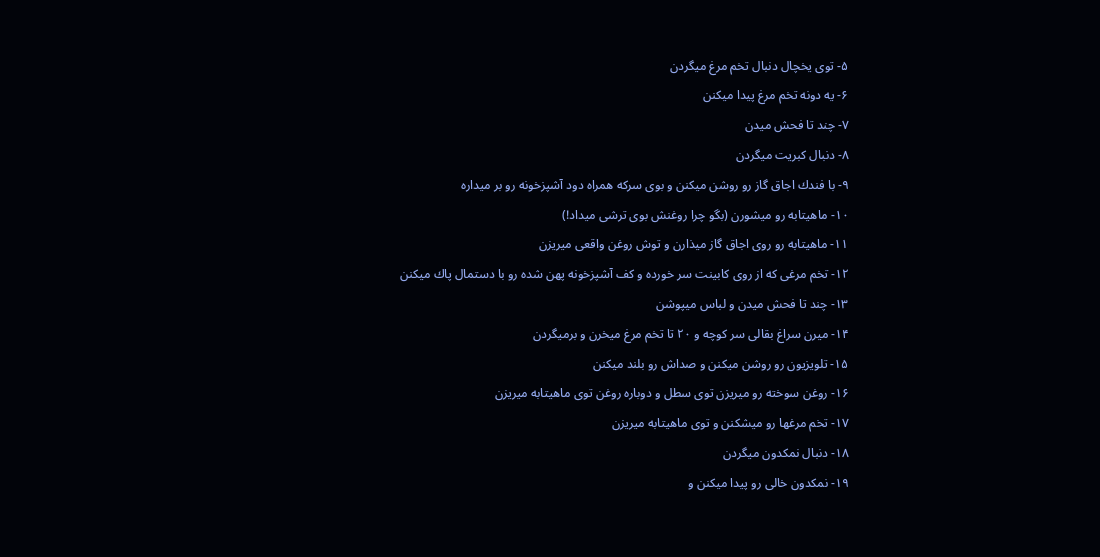۵- توی يخچال دنبال تخم مرغ ميگردن
۶- يه دونه تخم مرغ پيدا ميكنن
۷- چند تا فحش ميدن
۸- دنبال كبريت ميگردن
۹- با فندك اجاق گاز رو روشن ميكنن و بوی سركه همراه دود آشپزخونه رو بر ميداره
۱۰- ماهيتابه رو ميشورن (بگو چرا روغنش بوی ترشی ميداد!)
۱۱- ماهيتابه رو روی اجاق گاز ميذارن و توش روغن واقعی ميريزن
۱۲- تخم مرغی كه از روی كابينت سر خورده و كف آشپزخونه پهن شده رو با دستمال پاك ميكنن
۱۳- چند تا فحش ميدن و لباس ميپوشن
۱۴- ميرن سراغ بقالی سر كوچه و ۲۰ تا تخم مرغ ميخرن و برميگردن
۱۵- تلويزيون رو روشن ميكنن و صداش رو بلند ميكنن
۱۶- روغن سوخته رو ميريزن توی سطل و دوباره روغن توی ماهيتابه ميريزن
۱۷- تخم مرغها رو ميشكنن و توی ماهيتابه ميريزن
۱۸- دنبال نمكدون ميگردن
۱۹- نمكدون خالی رو پيدا ميكنن و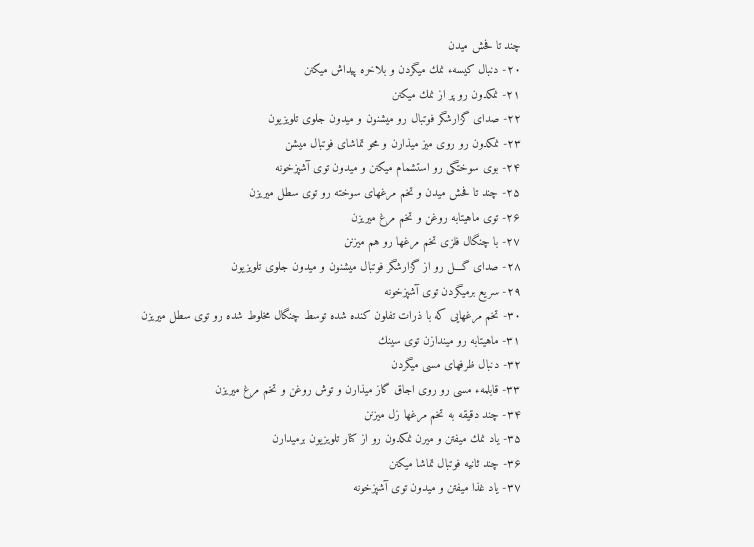چند تا فحش ميدن
۲۰- دنبال كيسهء نمك ميگردن و بلاخره پيداش ميكنن
۲۱- نمكدون رو پر از نمك ميكنن
۲۲- صدای گزارشگر فوتبال رو ميشنون و ميدون جلوی تلويزيون
۲۳- نمكدون رو روی ميز ميذارن و محو تماشای فوتبال ميشن
۲۴- بوی سوختگی رو استشمام ميكنن و ميدون توی آشپزخونه
۲۵- چند تا فحش ميدن و تخم مرغهای سوخته رو توی سطل ميريزن
۲۶- توی ماهيتابه روغن و تخم مرغ ميريزن
۲۷- با چنگال فلزی تخم مرغها رو هم ميزنن
۲۸- صدای گـــل رو از گزارشگر فوتبال ميشنون و ميدون جلوی تلويزيون
۲۹- سريع برميگردن توی آشپزخونه
۳۰- تخم مرغهايی كه با ذرات تفلون كنده شده توسط چنگال مخلوط شده رو توی سطل ميريزن
۳۱- ماهيتابه رو ميندازن توی سينك
۳۲- دنبال ظرفهای مسی ميگردن
۳۳- قابلمهء مسی رو روی اجاق گاز ميذارن و توش روغن و تخم مرغ ميريزن
۳۴- چند دقيقه به تخم مرغها زل ميزنن
۳۵- ياد نمك ميفتن و ميرن نمكدون رو از كنار تلويزيون برميدارن
۳۶- چند ثانيه فوتبال تماشا ميكنن
۳۷- ياد غذا ميفتن و ميدون توی آشپزخونه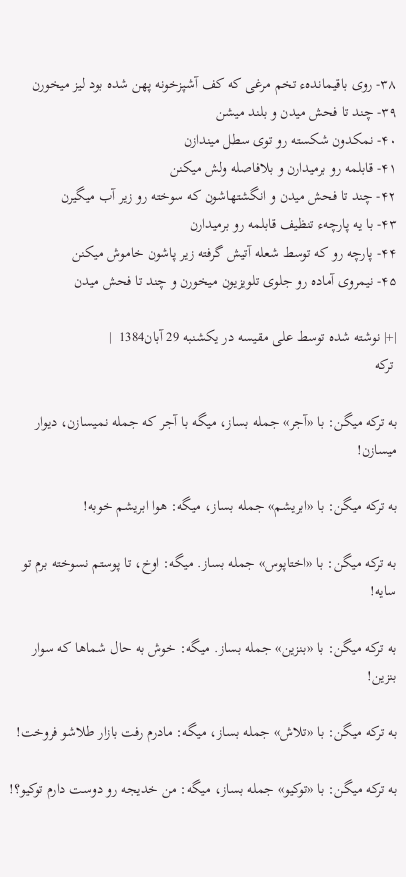۳۸- روی باقيماندهء تخم مرغی كه كف آشپزخونه پهن شده بود ليز ميخورن
۳۹- چند تا فحش ميدن و بلند ميشن
۴۰- نمكدون شكسته رو توی سطل ميندازن
۴۱- قابلمه رو برميدارن و بلافاصله ولش ميكنن
۴۲- چند تا فحش ميدن و انگشتهاشون كه سوخته رو زير آب ميگيرن
۴۳- با يه پارچهء تنظيف قابلمه رو برميدارن
۴۴- پارچه رو كه توسط شعله آتيش گرفته زير پاشون خاموش ميكنن
۴۵- نيمروی آماده رو جلوی تلويزيون ميخورن و چند تا فحش ميدن

|+| نوشته شده توسط علی مقیسه در یکشنبه 29 آبان1384  |
 ترکه

به تركه ميگن: با «آجر» جمله بساز، ميگه با آجر كه جمله نميسازن،‌ ديوار ميسازن!

به تركه ميگن: با «ابريشم» جمله بساز، ميگه: هوا ابريشم خوبه!

به تركه ميگن: با «اختاپوس» جمله بساز. ميگه: اوخ، تا پوستم نسوخته برم تو سايه!

به تركه ميگن: با «بنزين» جمله بساز. ميگه: خوش به حال شماها كه سوار بنزين!

به تركه ميگن: با «تلاش» جمله بساز،‌ ميگه: مادرم رفت بازار طلاشو فروخت!

به تركه ميگن: با «توكيو» جمله بساز، ميگه: من خديجه رو دوست دارم توكيو؟!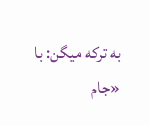به تركه ميگن: با «جام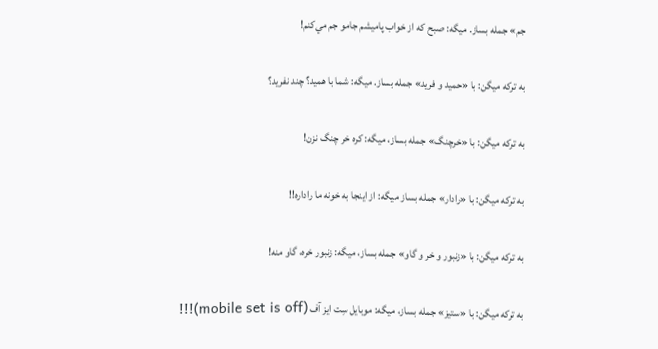جم» جمله بساز. ميگه: صبح كه از خواب پاميشم جامو جم مي‌كنم!

به تركه ميگن: با «حميد و فريد» جمله بساز. ميگه: شما با هميد؟ چند نفريد؟

به تركه ميگن: با «خرچنگ» جمله بساز، ميگه: كره خر چنگ نزن!

به تركه ميگن: با «رادار» جمله بساز ميگه: از اينجا به خونه ما راداره!!

به تركه ميگن: با «زنبور و خر و گاو» جمله بساز،‌ ميگه: زنبور خره، گاو منه!

به تركه ميگن: با «ستيز» جمله بساز، ميگه: موبايل سِت ايز آف (mobile set is off)!!!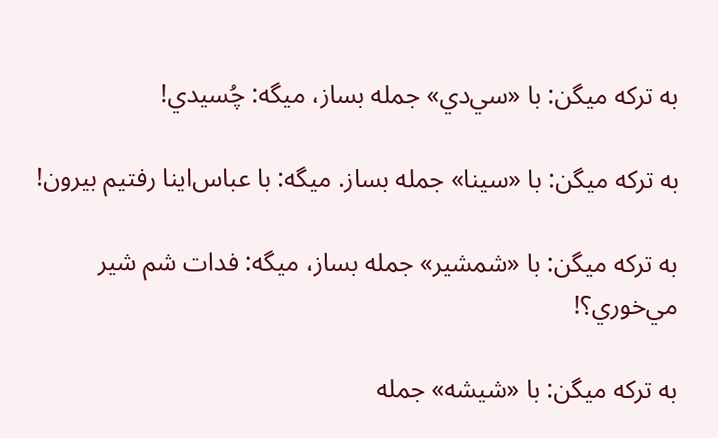به تركه ميگن: با «سي‌دي» جمله بساز، ميگه: چُسيدي!

به تركه ميگن: با «سينا» جمله بساز. ميگه: با عباس‌اينا رفتيم بيرون!

به تركه ميگن: با «شمشير» جمله بساز، ميگه: فدات شم شير مي‌خوري؟!

به تركه ميگن: با «شيشه» جمله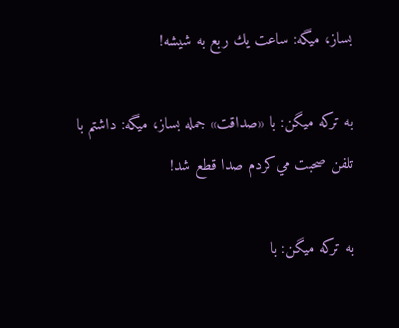بساز،‌ ميگه: ساعت يك ربع به شيشه!

به تركه ميگن: با «صداقت» جمله بساز، ميگه: داشتم با تلفن صحبت مي‌كردم صدا قطع شد!

به تركه ميگن: با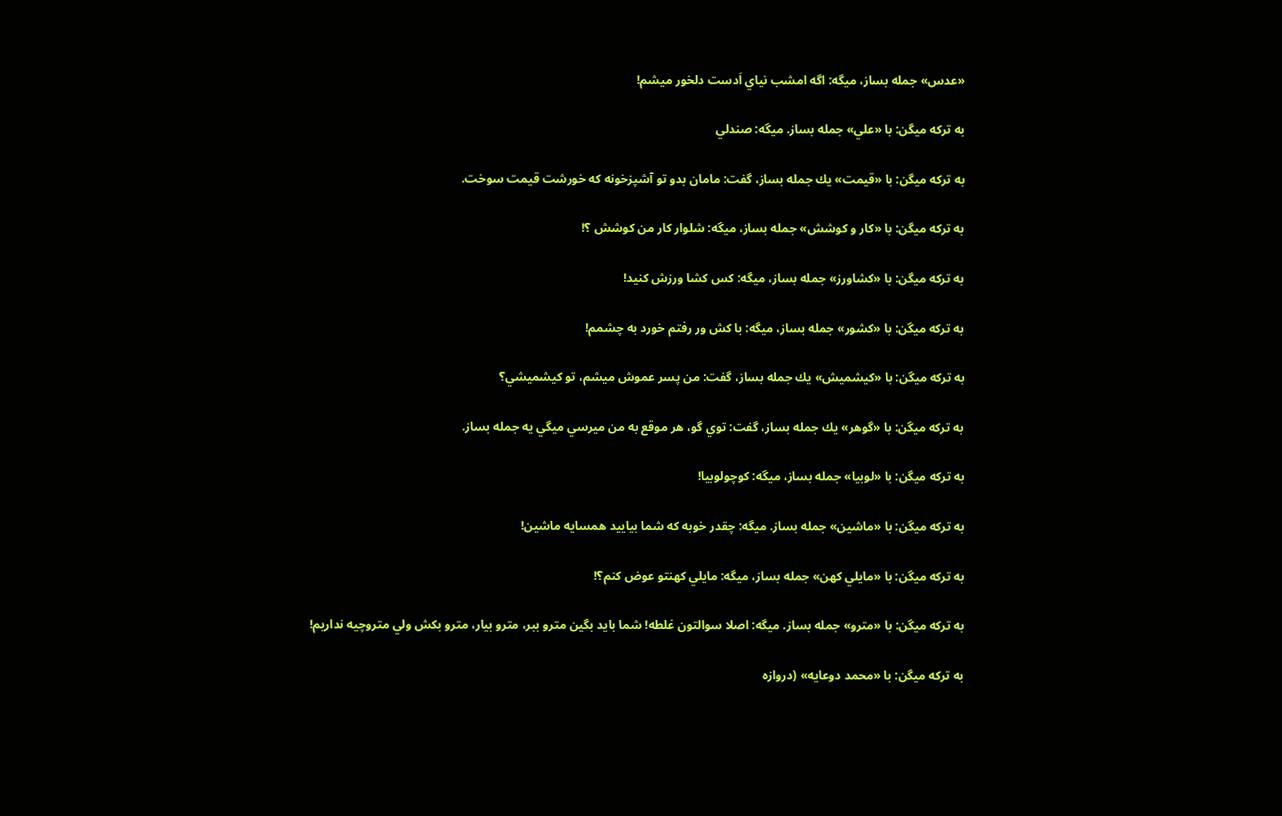«عدس» جمله بساز، ميگه: اگه امشب نياي اَدست دلخور ميشم!

به تركه ميگن: با «علي» جمله بساز. ميگه: صندلي

به تركه ميگن: با «قيمت» يك جمله بساز، گفت: مامان بدو تو آشپزخونه كه خورشت قيمت سوخت.

به تركه ميگن: با «كار و كوشش» جمله بساز، ميگه: شلوار كار من كوشش ؟!

به تركه ميگن: با «كشاورز» جمله بساز،‌ ميگه: كس ‌كشا ورزش كنيد!

به تركه ميگن: با «كشور» جمله بساز،‌ ميگه: با كش ور رفتم خورد به چشمم!

به تركه ميگن: با «كيشميش» يك جمله بساز، گفت: من پسر عموش ميشم، تو كيشميشي؟

به تركه ميگن: با «گوهر» يك جمله بساز، گفت: توي گو، هر موقع به من ميرسي ميگي يه جمله بساز.

به تركه ميگن: با «لوبيا» جمله بساز، ميگه: كوچولوبيا!

به تركه ميگن: با «ماشين» جمله بساز. ميگه: چقدر خوبه كه شما بياييد همسايه ماشين!

به تركه ميگن: با «مايلي كهن» جمله بساز، ميگه: مايلي كهنتو عوض كنم؟!

به تركه ميگن: با «مترو» جمله بساز. ميگه: اصلا سوالتون غلطه! شما بايد بگين مترو ببر، مترو بيار، مترو بكش ولي متروچيه نداريم!

به تركه ميگن: با «محمد دوعايه» (دروازه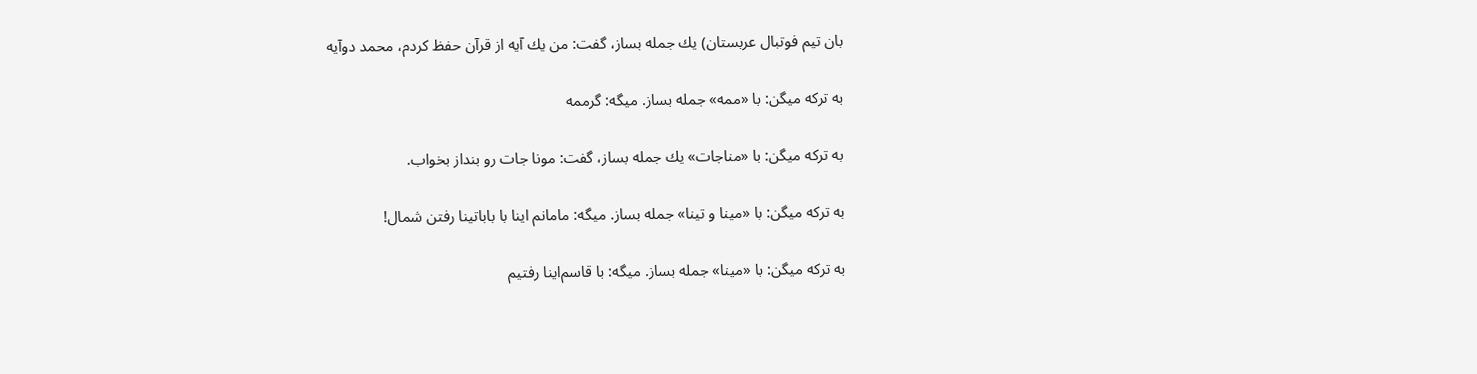بان تيم فوتبال عربستان) يك جمله بساز، گفت: من يك آيه از قرآن حفظ كردم، محمد دوآيه

به تركه ميگن: با «ممه» جمله بساز. ميگه: گرممه

به تركه ميگن: با «مناجات» يك جمله بساز، گفت: مونا جات رو بنداز بخواب.

به تركه ميگن: با «مينا و تينا» جمله بساز. ميگه: مامانم اينا با باباتينا رفتن شمال!

به تركه ميگن: با «مينا» جمله بساز. ميگه: با قاسم‌اينا رفتيم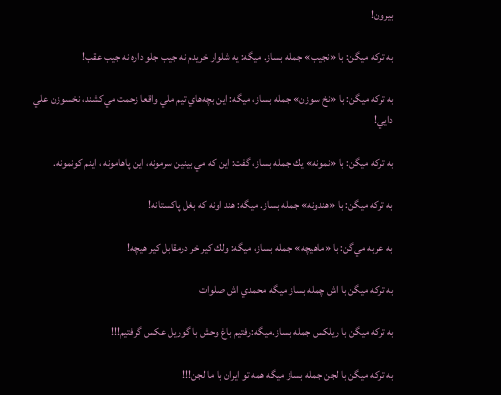بيرون!

به تركه ميگن: با «نجيب» جمله بساز. ميگه: يه شلوار خريدم نه جيب جلو داره نه جيب عقب!

به تركه ميگن: با «نخ سوزن» جمله بساز، ميگه: اين بچه‌هاي تيم ملي واقعا زحمت مي‌كشند، نخسوزن علي دايي!

به تركه ميگن: با «نمونه» يك جمله بساز، گفت: اين كه مي بينين سرمونه، اين پاهامونه ، اينم كونمونه.

به تركه ميگن: با «هندونه» جمله بساز. ميگه: هند اونه كه بغل پاكستانه!

به عربه مي‌گن: با «ماهيچه» جمله بساز، ميگه: ولك كیر خر درمقابل كیر هيچه!

به تركه ميگن با اش چمله بساز ميگه محمدي اش صلوات

به ترکه ميگن با ريلکس جمله بساز.ميگه:رفتيم باغ وحش با گوريل عکس گرفتیم!!!

به ترکه ميگن با لجن جمله بساز ميگه همه تو ايران با ما لجن!!!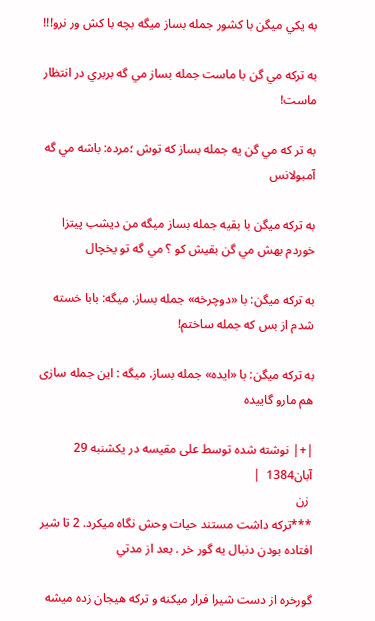به يکي ميگن با کشور جمله بساز ميگه بچه با کش ور نرو!!!

به تركه مي گن با ماست جمله بساز مي گه بربري در انتظار ماست!

به تر كه مي گن يه جمله بساز كه توش ؛مرده: باشه مي گه آمبولانس

به تركه ميگن با بقيه جمله بساز ميگه من ديشب پيتزا خوردم بهش مي گن بقيش كو ؟ مي گه تو يخچال

به تركه ميگن: با «دوچرخه» جمله بساز. ميگه: بابا خسته شدم از بس كه جمله ساختم!

به تركه ميگن: با «ایده» جمله بساز. میگه : این جمله سازی هم مارو گاییده

|+| نوشته شده توسط علی مقیسه در یکشنبه 29 آبان1384  |
 زن
***ترکه داشت مستند حيات وحش نگاه ميکرد. 2 تا شير افتاده بودن دنبال يه گور خر . بعد از مدتي

گورخره از دست شيرا فرار ميکنه و ترکه هيجان زده ميشه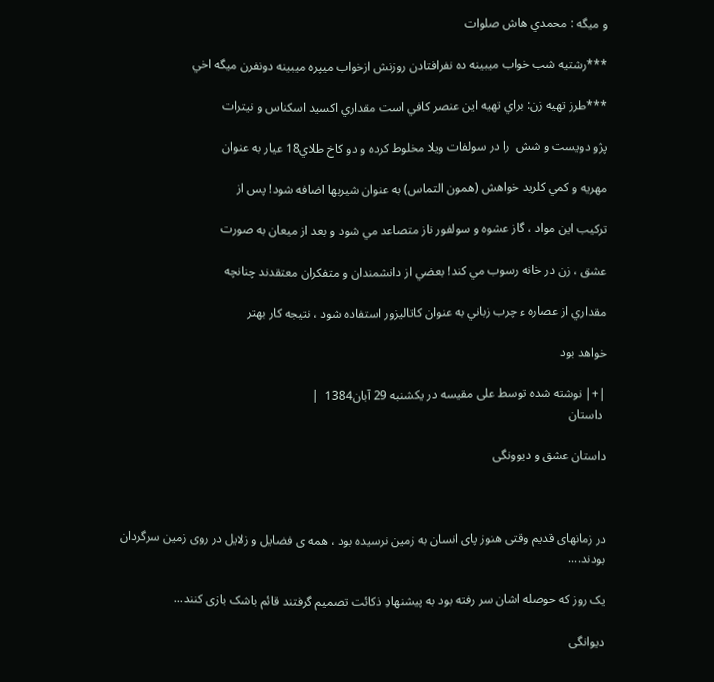و ميگه : محمدي هاش صلوات

***رشتيه شب خواب ميبينه ده نفرافتادن روزنش ازخواب ميپره ميبينه دونفرن ميگه اخي

***طرز تهيه زن: براي تهيه اين عنصر کافي است مقداري اکسيد اسکناس و نيترات

پژو دويست و شش  را در سولفات ويلا مخلوط کرده و دو کاخ طلاي18 عيار به عنوان

مهريه و کمي کلريد خواهش (همون التماس) به عنوان شيربها اضافه شود! پس از

ترکيب اين مواد ، گاز عشوه و سولفور ناز متصاعد مي شود و بعد از ميعان به صورت

عشق ، زن در خانه رسوب مي کند! بعضي از دانشمندان و متفکران معتقدند چنانچه

مقداري از عصاره ء چرب زباني به عنوان کاتاليزور استفاده شود ، نتيجه کار بهتر

خواهد بود

|+| نوشته شده توسط علی مقیسه در یکشنبه 29 آبان1384  |
 داستان

داستان عشق و دیوونگی



در زمانهای قدیم وقتی هنوز پای انسان به زمین نرسیده بود ، همه ی فضایل و زلایل در روی زمین سرگردان بودند....

یک روز که حوصله اشان سر رفته بود به پیشنهادِ ذکائت تصمیم گرفتند قائم باشک بازی کنند...

دیوانگی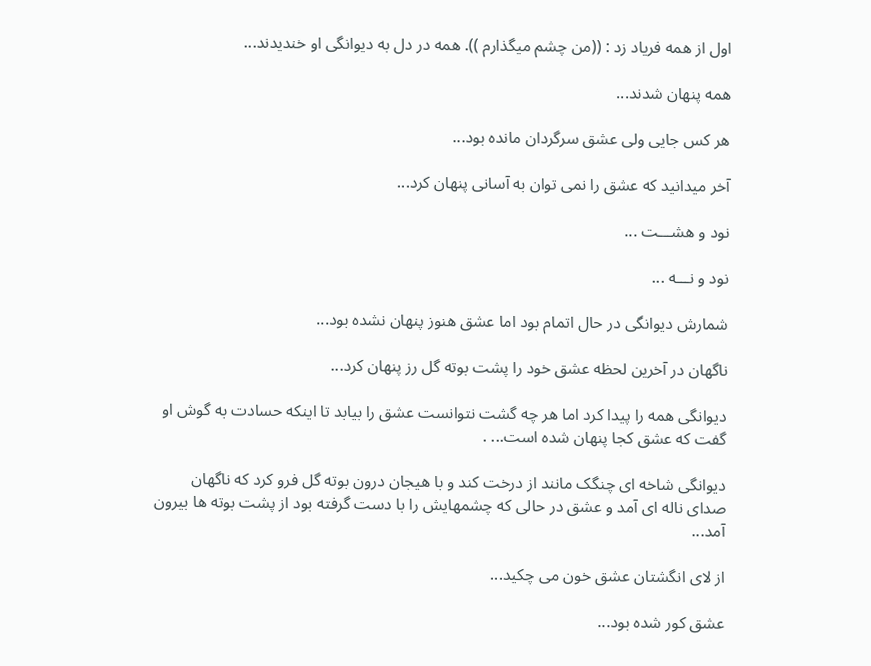اول از همه فریاد زد : ((من چشم میگذارم )). همه در دل به دیوانگی او خندیدند...

همه پنهان شدند...

هر کس جایی ولی عشق سرگردان مانده بود...

آخر میدانید که عشق را نمی توان به آسانی پنهان کرد...

نود و هشـــت ...

نود و نـــه ...

شمارش دیوانگی در حال اتمام بود اما عشق هنوز پنهان نشده بود...

ناگهان در آخرین لحظه عشق خود را پشت بوته گل رز پنهان کرد...

دیوانگی همه را پیدا کرد اما هر چه گشت نتوانست عشق را بیابد تا اینکه حسادت به گوش او گفت که عشق کجا پنهان شده است... .

دیوانگی شاخه ای چنگک مانند از درخت کند و با هیجان درون بوته گل فرو کرد که ناگهان صدای ناله ای آمد و عشق در حالی که چشمهایش را با دست گرفته بود از پشت بوته ها بیرون آمد...

از لای انگشتان عشق خون می چکید...

عشق کور شده بود...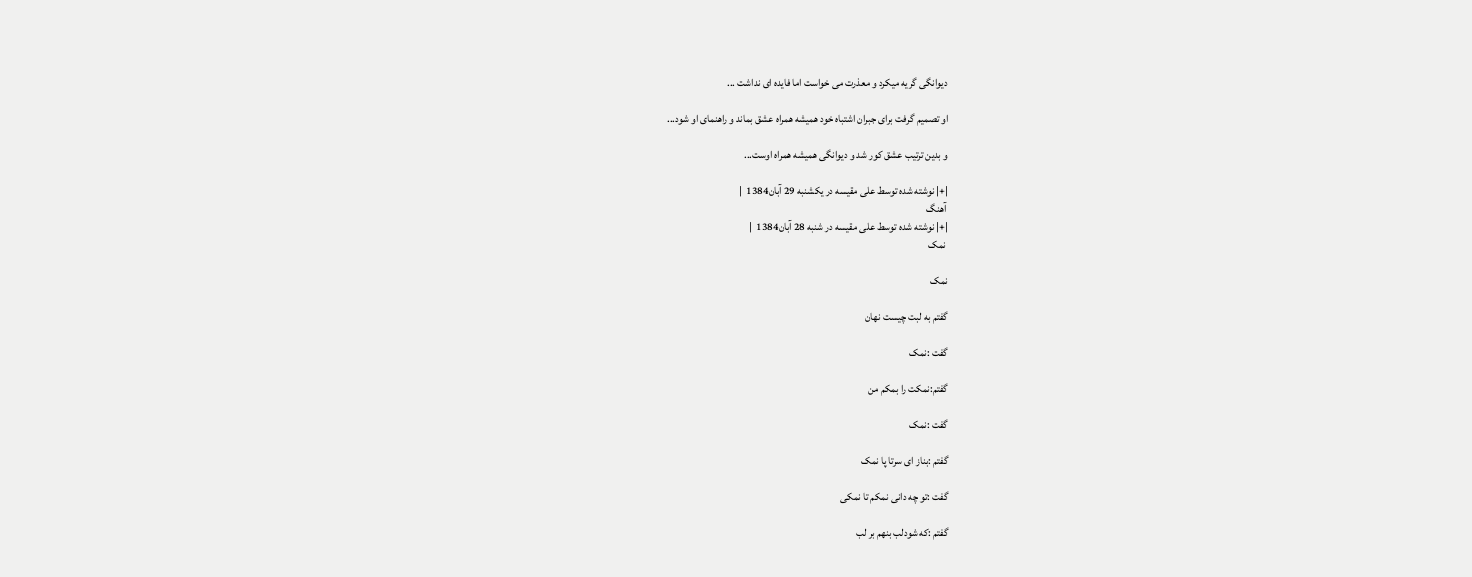دیوانگی گریه میکرد و معذرت می خواست اما فایده ای نداشت ...

او تصمیم گرفت برای جبران اشتباه خود همیشه همراه عشق بماند و راهنمای او شود...

و بدین ترتیب عشق کور شد و دیوانگی همیشه همراه اوست...

|+| نوشته شده توسط علی مقیسه در یکشنبه 29 آبان1384  |
 آهنگ
|+| نوشته شده توسط علی مقیسه در شنبه 28 آبان1384  |
 نمک

نمک

گفتم به لبت چیست نهان

گفت :نمک

گفتم:نمکت را بمکم من

گفت :نمک

گفتم :بناز ای سرتا پا نمک

گفت :تو چه دانی نمکم تا نمکی

گفتم :که شودلب بنهم بر لب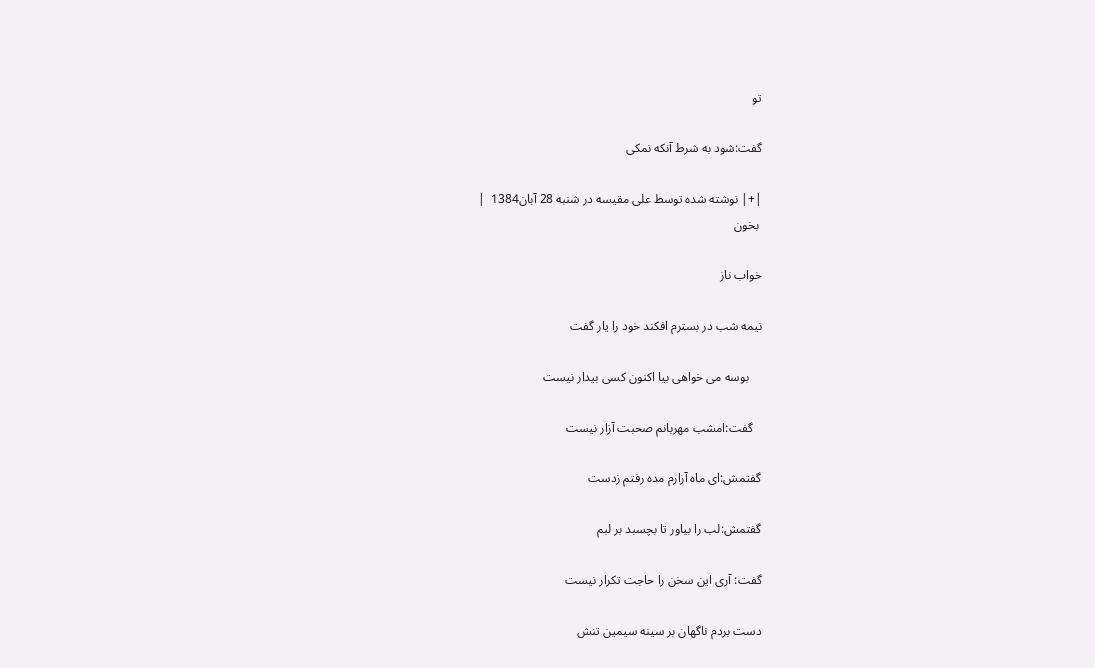تو

گفت:شود به شرط آنکه نمکی

|+| نوشته شده توسط علی مقیسه در شنبه 28 آبان1384  |
 بخون

خواب ناز

نیمه شب در بسترم افکند خود را یار گفت

    بوسه می خواهی بیا اکنون کسی بیدار نیست

   گفت:امشب مهربانم صحبت آزار نیست

گفتمش:ای ماه آزارم مده رفتم زدست

گفتمش:لب را بیاور تا بچسبد بر لبم

گفت: آری این سخن را حاجت تکرار نیست

دست بردم ناگهان بر سینه سیمین تنش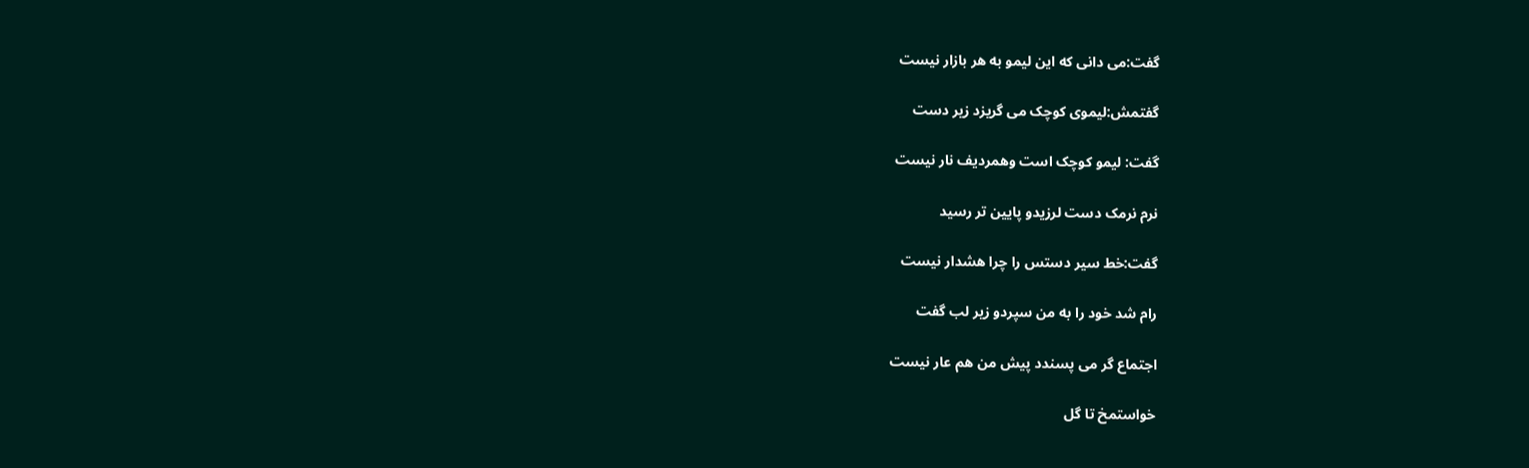گفت:می دانی که این لیمو به هر بازار نیست

گفتمش:لیموی کوچک می گریزد زیر دست

گفت: لیمو کوچک است وهمردیف نار نیست

نرم نرمک دست لرزیدو پایین تر رسید

گفت:خط سیر دستس را چرا هشدار نیست

رام شد خود را به من سپردو زیر لب گفت

اجتماع گر می پسندد پیش من هم عار نیست

خواستمخ تا گل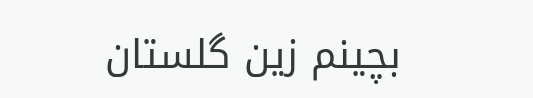بچینم زین گلستان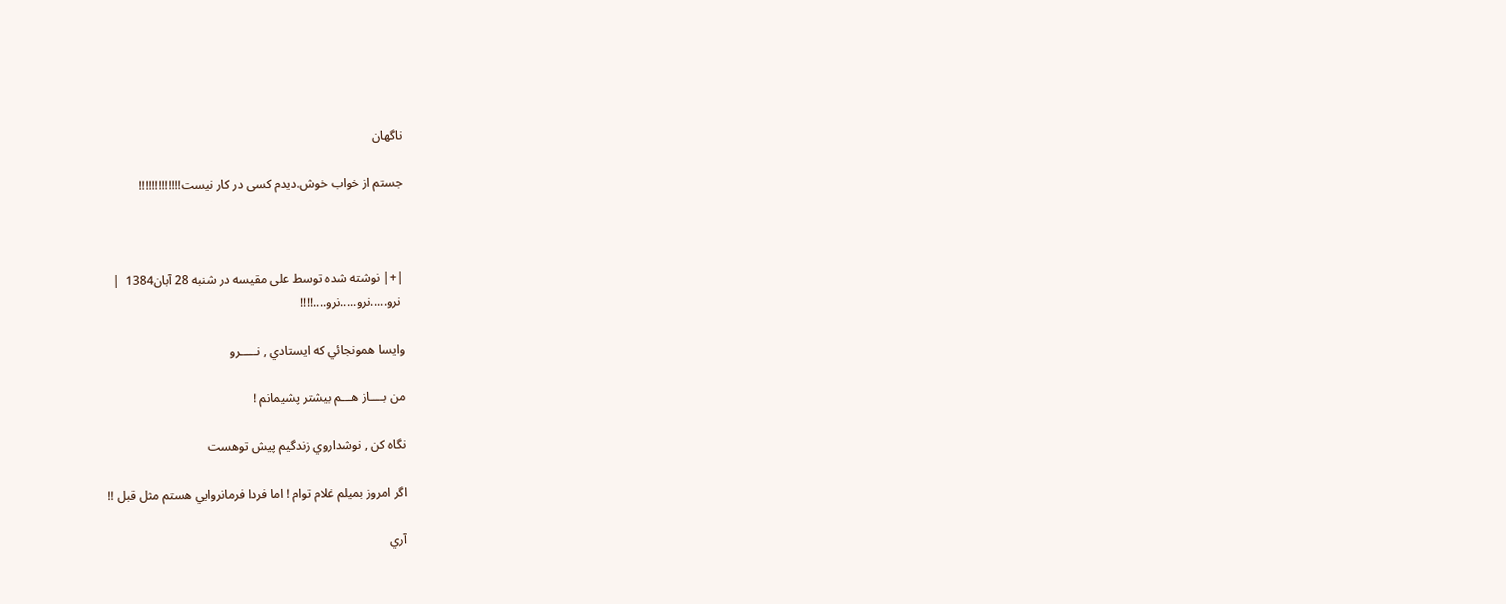ناگهان

جستم از خواب خوش.دیدم کسی در کار نیست!!!!!!!!!!!!!



|+| نوشته شده توسط علی مقیسه در شنبه 28 آبان1384  |
 نرو.....نرو.....نرو....!!!!

وايسا همونجائي که ايستادي , نـــــرو

من بــــاز هـــم بيشتر پشيمانم !

نگاه کن , نوشداروي زندگيم پيش توهست

اگر امروز بميلم غلام توام ! اما فردا فرمانروايي هستم مثل قبل !!

آري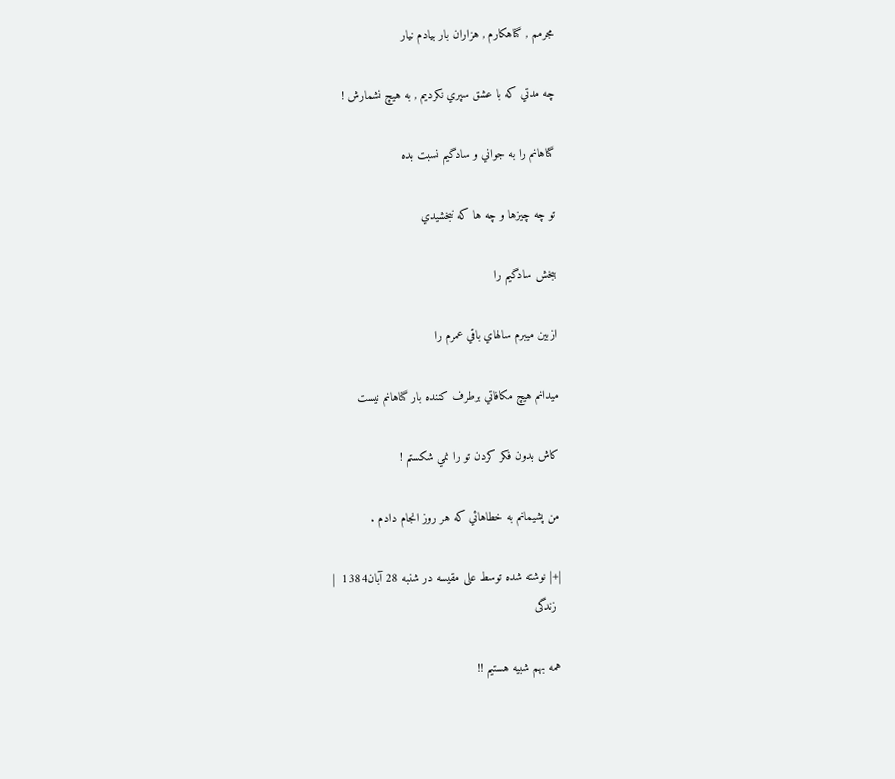مجرمم , گناهکارم , هزاران بار بيادم نيار

چه مدتي که با عشق سپري نکرديم , به هيچ نشمارش !

گناهانم را به جواني و سادگيم نسبت بده

تو چه چيزها و چه ها که نبخشيدي

ببخش سادگيم را

ازبين ميبرم سالهاي باقي عمرم را

ميدانم هيچ مکافاتي برطرف کننده بار گناهانم نيست

کاش بدون فکر کردن تو را نمي شکستم !

من پشيمانم به خطاهائي که هر روز انجام دادم .

|+| نوشته شده توسط علی مقیسه در شنبه 28 آبان1384  |
 زندگی

همه بهم شبيه هستیم !!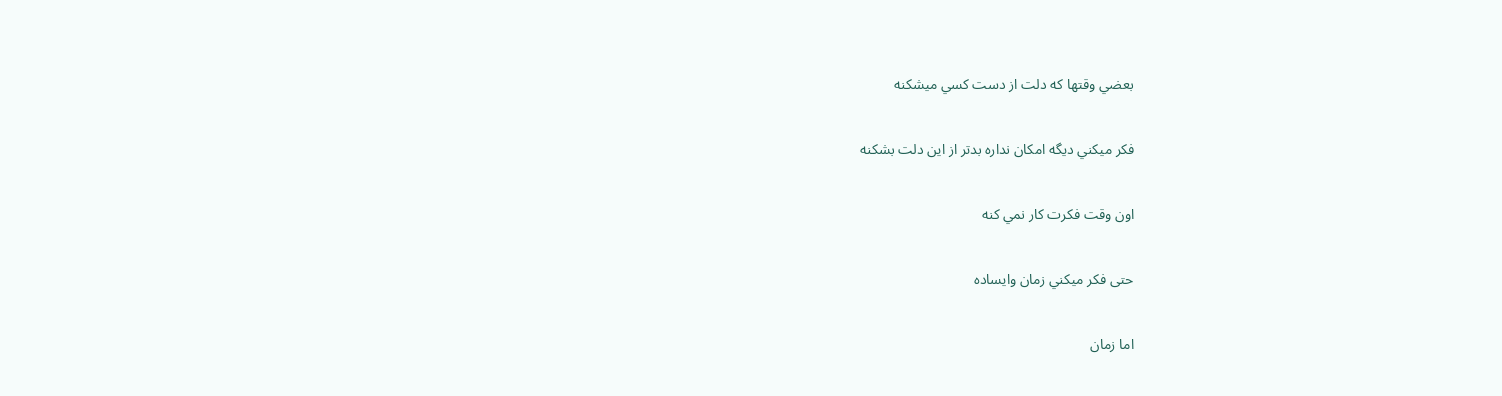بعضي وقتها که دلت از دست کسي ميشکنه

فکر ميکني ديگه امکان نداره بدتر از اين دلت بشکنه

اون وقت فکرت کار نمي کنه

حتی فکر ميکني زمان وايساده

اما زمان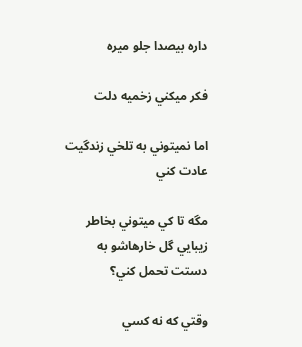داره بيصدا جلو ميره

فکر ميکني زخميه دلت

اما نميتوني به تلخي زندگيت عادت کني

مگه تا کي ميتوني بخاطر زيبايي گل خارهاشو به دستت تحمل کني؟

وقتي که نه کسي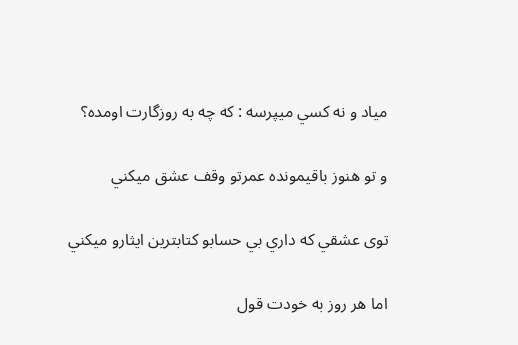مياد و نه کسي ميپرسه : که چه به روزگارت اومده؟

و تو هنوز باقيمونده عمرتو وقف عشق ميکني

توی عشقي که داري بي حسابو کتابترين ايثارو ميکني

اما هر روز به خودت قول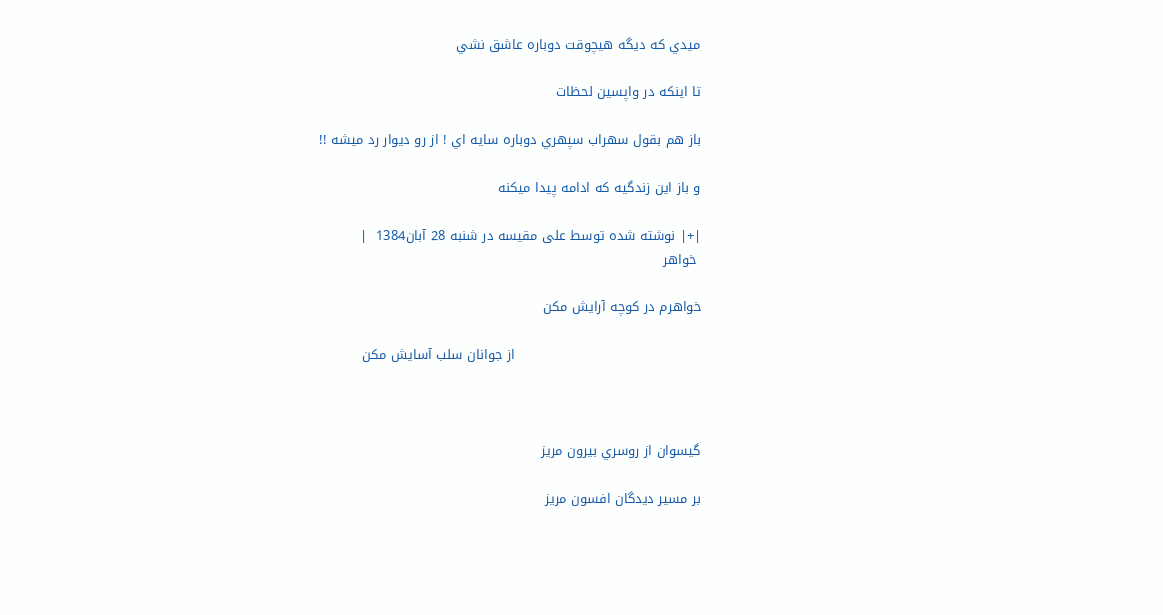ميدي که ديگه هيچوقت دوباره عاشق نشي

تا اينکه در واپسين لحظات

باز هم بقول سهراب سپهري دوباره سايه اي ! از رو ديوار رد ميشه !!

و باز اين زندگيه که ادامه پيدا ميکنه

|+| نوشته شده توسط علی مقیسه در شنبه 28 آبان1384  |
 خواهر

خواهرم در کوچه آرایش مکن

                                          از جوانان سلب آسايش مکن



گيسوان از روسري بيرون مريز

بر مسير ديدگان افسون مريز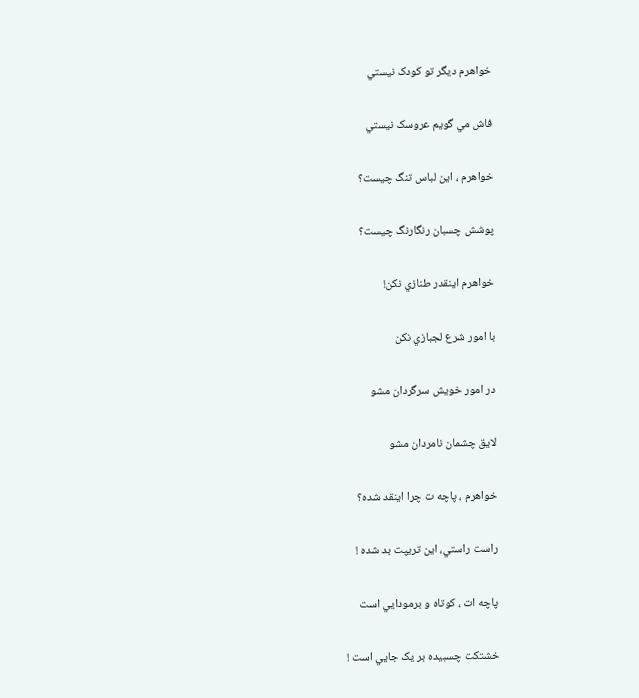خواهرم ديگر تو کودک نيستي

فاش مي گويم عروسک نيستي

خواهرم ، اين لباس تنگ چيست؟

پوشش چسبان رنگارنگ چيست؟

خواهرم اينقدر طنازي نکن!

با امور شرع لجبازي نکن

در امور خويش سرگردان مشو

لايق چشمان نامردان مشو

خواهرم ، پاچه ت چرا اينقد شده؟

راست راستي، اين تريپت بد شده !

پاچه ات ، کوتاه و برمودايي است

خشتکت چسبيده بر يک جايي است !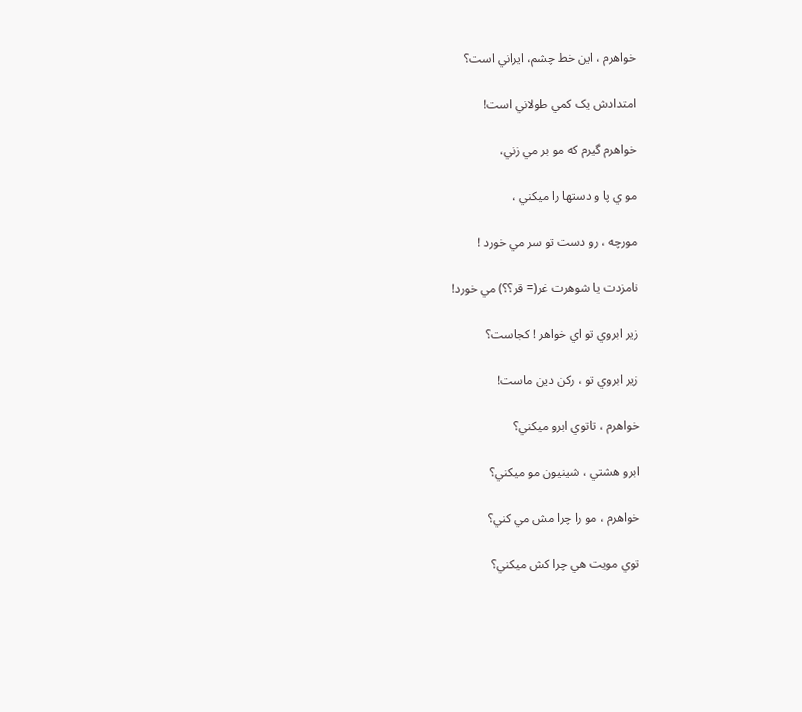خواهرم ، اين خط چشم، ايراني است؟

امتدادش يک کمي طولاني است!

خواهرم گيرم که مو بر مي زني،

مو ي پا و دستها را ميکني ،

مورچه ، رو دست تو سر مي خورد !

نامزدت يا شوهرت غر(= قر؟؟) مي خورد!

زير ابروي تو اي خواهر ! کجاست؟

زير ابروي تو ، رکن دين ماست!

خواهرم ، تاتوي ابرو ميکني؟

ابرو هشتي ، شينيون مو ميکني؟

خواهرم ، مو را چرا مش مي کني؟

توي مويت هي چرا کش ميکني؟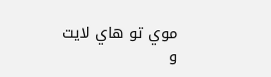موي تو هاي لايت و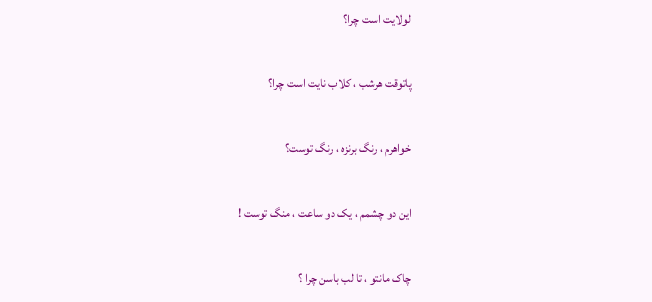لولايت است چرا؟

پاتوقت هرشب ، کلاب نايت است چرا؟

خواهرم ، رنگ برنزه ، رنگ توست؟

اين دو چشمم ، يک دو ساعت ، منگ توست !

چاک مانتو ، تا لب باسن چرا ؟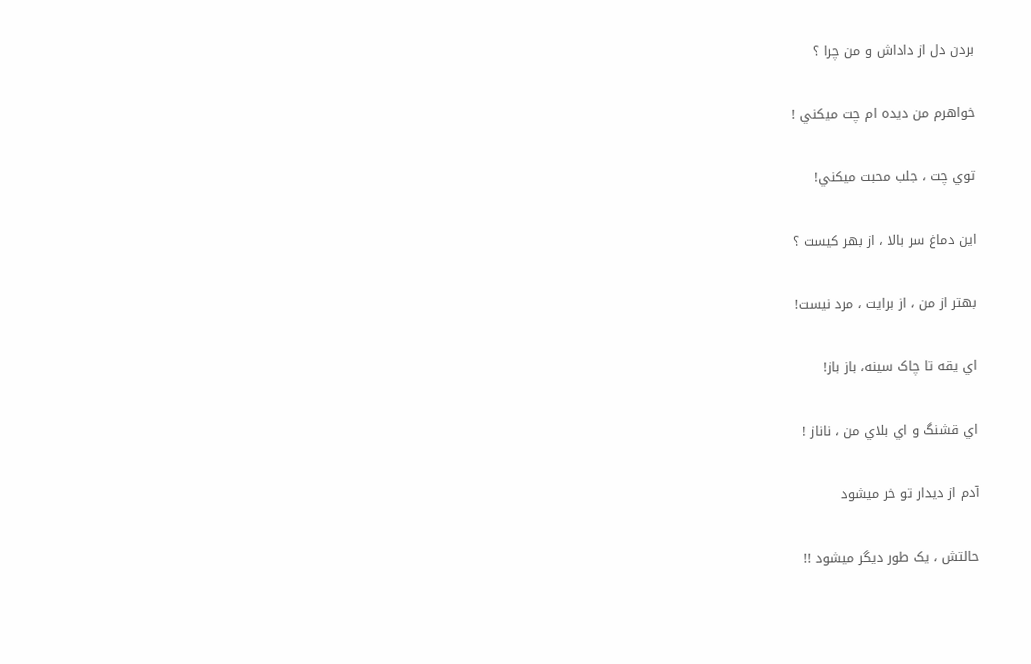بردن دل از داداش و من چرا ؟

خواهرم من ديده ام چت ميکني !

توي چت ، جلب محبت ميکني!

اين دماغ سر بالا ، از بهر کيست ؟

بهتر از من ، از برايت ، مرد نيست!

اي يقه تا چاک سينه، باز باز!

اي قشنگ و اي بلاي من ، ناناز !

آدم از ديدار تو خر ميشود

حالتش ، يک طور ديگر ميشود !!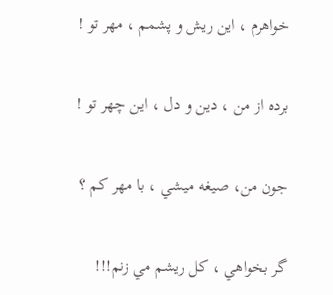خواهرم ، اين ريش و پشمم ، مهر تو !

برده از من ، دين و دل ، اين چهر تو !

جون من، صيغه ميشي ، با مهر کم ؟

گر بخواهي ، کل ريشم مي زنم!!!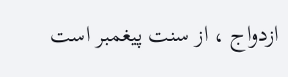ازدواج ، از سنت پيغمبر است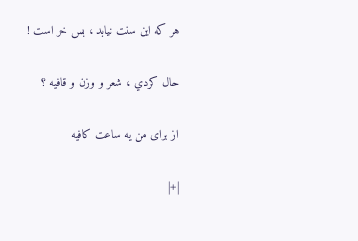هر که اين سنت نيابد ، بس خر است !

حال کردي ، شعر و وزن و قافيه ؟

از برای من یه ساعت کافیه

|+|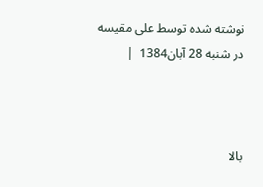نوشته شده توسط علی مقیسه در شنبه 28 آبان1384  |



بالا